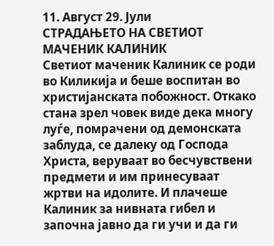11. Август 29. Јули
СТРАДАЊЕТО НА СВЕТИОТ МАЧЕНИК КАЛИНИК
Светиот маченик Калиник се роди во Киликија и беше воспитан во христијанската побожност. Откако стана зрел човек виде дека многу луѓе, помрачени од демонската заблуда, се далеку од Господа Христа, веруваат во бесчувствени предмети и им принесуваат жртви на идолите. И плачеше Калиник за нивната гибел и започна јавно да ги учи и да ги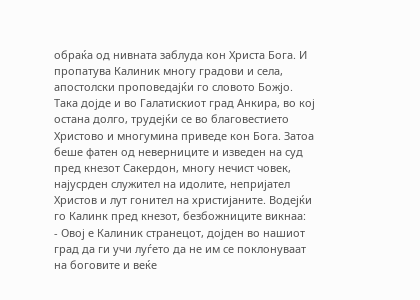обраќа од нивната заблуда кон Христа Бога. И пропатува Калиник многу градови и села, апостолски проповедајќи го словото Божјо. Така дојде и во Галатискиот град Анкира, во кој остана долго, трудејќи се во благовестието Христово и многумина приведе кон Бога. Затоа беше фатен од неверниците и изведен на суд пред кнезот Сакердон, многу нечист човек, најусрден служител на идолите, непријател Христов и лут гонител на христијаните. Водејќи го Калинк пред кнезот, безбожниците викнаа:
- Овој е Калиник странецот, дојден во нашиот град да ги учи луѓето да не им се поклонуваат на боговите и веќе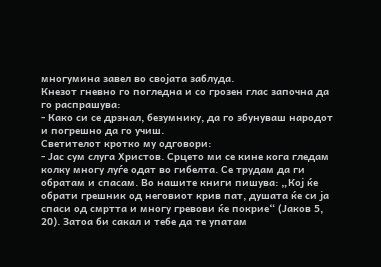многумина завел во својата заблуда.
Кнезот гневно го погледна и со грозен глас започна да го распрашува:
- Како си се дрзнал, безумнику, да го збунуваш народот и погрешно да го учиш.
Светителот кротко му одговори:
- Јас сум слуга Христов. Срцето ми се кине кога гледам колку многу луѓе одат во гибелта. Се трудам да ги обратам и спасам. Во нашите книги пишува: „Кој ќе обрати грешник од неговиот крив пат, душата ќе си ја спаси од смртта и многу гревови ќе покрие“ (Јаков 5, 20). Затоа би сакал и тебе да те упатам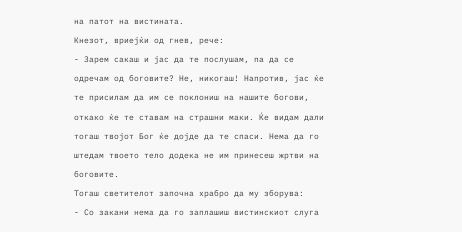на патот на вистината.
Кнезот, вриејќи од гнев, рече:
- Зарем сакаш и јас да те послушам, па да се одречам од боговите? Не, никогаш! Напротив, јас ќе те присилам да им се поклониш на нашите богови, откако ќе те ставам на страшни маки. Ќе видам дали тогаш твојот Бог ќе дојде да те спаси. Нема да го штедам твоето тело додека не им принесеш жртви на боговите.
Тогаш светителот започна храбро да му зборува:
- Со закани нема да го заплашиш вистинскиот слуга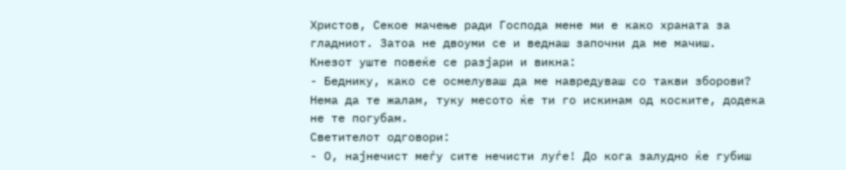Христов, Секое мачење ради Господа мене ми е како храната за гладниот. Затоа не двоуми се и веднаш започни да ме мачиш.
Кнезот уште повеќе се разјари и викна:
- Беднику, како се осмелуваш да ме навредуваш со такви зборови? Нема да те жалам, туку месото ќе ти го искинам од коските, додека не те погубам.
Светителот одговори:
- О, најнечист меѓу сите нечисти луѓе! До кога залудно ќе губиш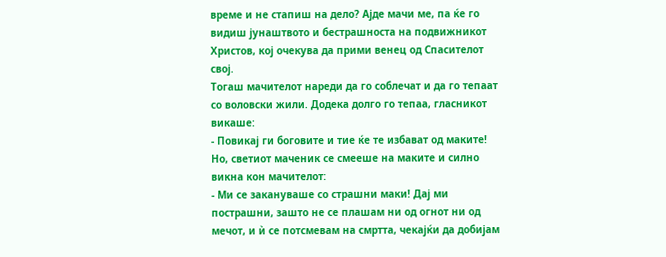време и не стапиш на дело? Ајде мачи ме, па ќе го видиш јунаштвото и бестрашноста на подвижникот Христов, кој очекува да прими венец од Спасителот свој.
Тогаш мачителот нареди да го соблечат и да го тепаат со воловски жили. Додека долго го тепаа, гласникот викаше:
- Повикај ги боговите и тие ќе те избават од маките! Но, светиот маченик се смееше на маките и силно викна кон мачителот:
- Ми се закануваше со страшни маки! Дај ми пострашни, зашто не се плашам ни од огнот ни од мечот, и ѝ се потсмевам на смртта, чекајќи да добијам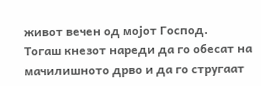живот вечен од мојот Господ.
Тогаш кнезот нареди да го обесат на мачилишното дрво и да го стругаат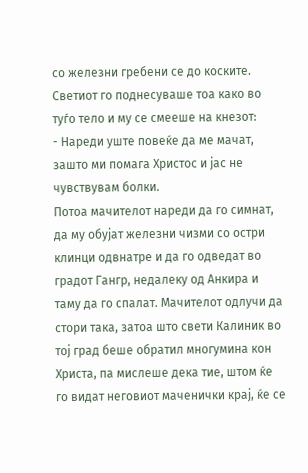со железни гребени се до коските. Светиот го поднесуваше тоа како во туѓо тело и му се смееше на кнезот:
- Нареди уште повеќе да ме мачат, зашто ми помага Христос и јас не чувствувам болки.
Потоа мачителот нареди да го симнат, да му обујат железни чизми со остри клинци одвнатре и да го одведат во градот Гангр, недалеку од Анкира и таму да го спалат. Мачителот одлучи да стори така, затоа што свети Калиник во тој град беше обратил многумина кон Христа, па мислеше дека тие, штом ќе го видат неговиот маченички крај, ќе се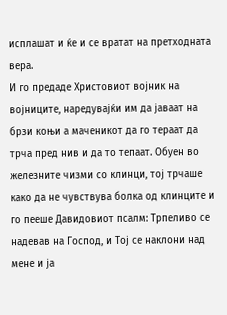исплашат и ќе и се вратат на претходната вера.
И го предаде Христовиот војник на војниците, наредувајќи им да јаваат на брзи коњи а маченикот да го тераат да трча пред нив и да то тепаат. Обуен во железните чизми со клинци, тој трчаше како да не чувствува болка од клинците и го пееше Давидовиот псалм: Трпеливо се надевав на Господ, и Тој се наклони над мене и ја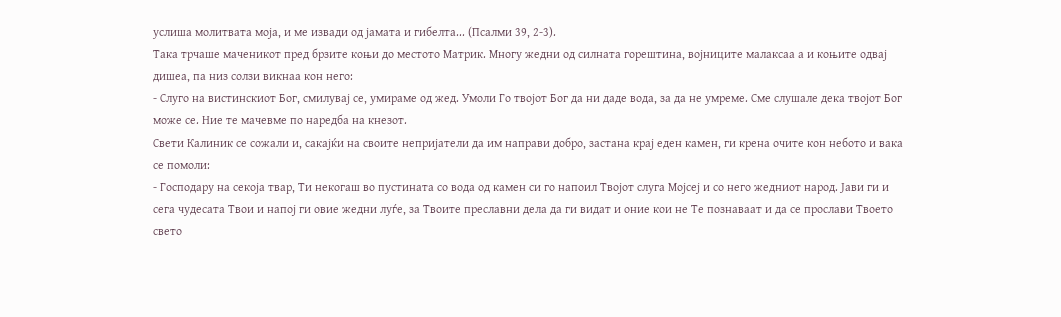услиша молитвата моја, и ме извади од јамата и гибелта... (Псалми 39, 2-3).
Така трчаше маченикот пред брзите коњи до местото Матрик. Многу жедни од силната горештина, војниците малаксаа а и коњите одвај дишеа, па низ солзи викнаа кон него:
- Слуго на вистинскиот Бог, смилувај се, умираме од жед. Умоли Го твојот Бог да ни даде вода, за да не умреме. Сме слушале дека твојот Бог може се. Ние те мачевме по наредба на кнезот.
Свети Калиник се сожали и, сакајќи на своите непријатели да им направи добро, застана крај еден камен, ги крена очите кон небото и вака се помоли:
- Господару на секоја твар, Ти некогаш во пустината со вода од камен си го напоил Твојот слуга Мојсеј и со него жедниот народ. Јави ги и сега чудесата Твои и напој ги овие жедни луѓе, за Твоите преславни дела да ги видат и оние кои не Те познаваат и да се прослави Твоето свето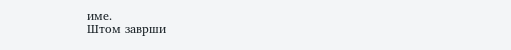име.
Штом заврши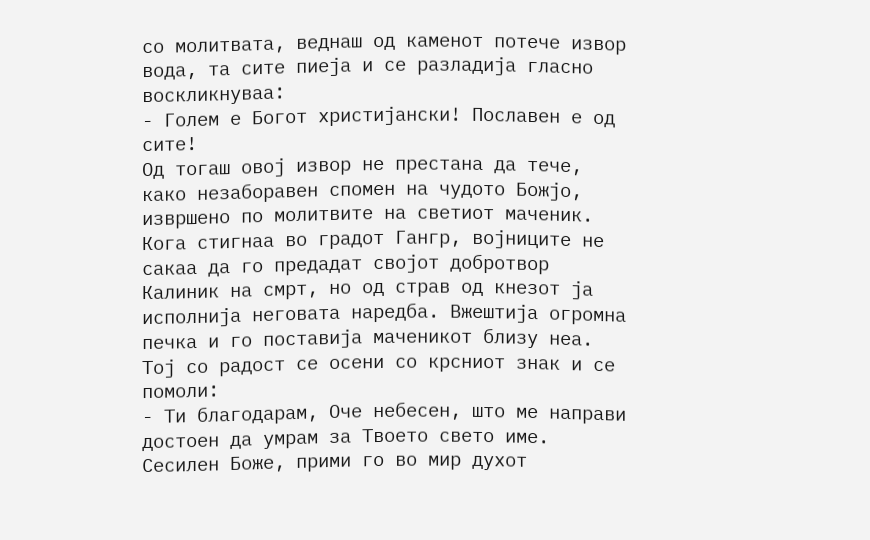со молитвата, веднаш од каменот потече извор вода, та сите пиеја и се разладија гласно воскликнуваа:
- Голем е Богот христијански! Пославен е од сите!
Од тогаш овој извор не престана да тече, како незаборавен спомен на чудото Божјо, извршено по молитвите на светиот маченик.
Кога стигнаа во градот Гангр, војниците не сакаа да го предадат својот добротвор Калиник на смрт, но од страв од кнезот ја исполнија неговата наредба. Вжештија огромна печка и го поставија маченикот близу неа. Тој со радост се осени со крсниот знак и се помоли:
- Ти благодарам, Оче небесен, што ме направи достоен да умрам за Твоето свето име. Сесилен Боже, прими го во мир духот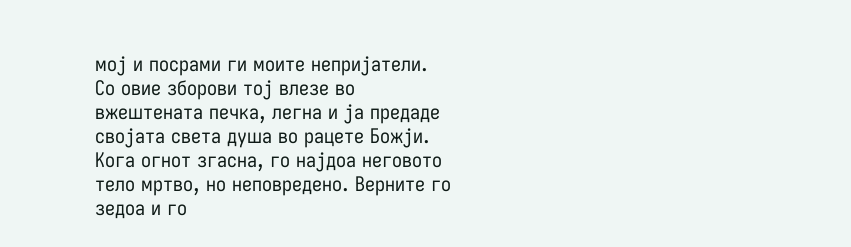мој и посрами ги моите непријатели.
Со овие зборови тој влезе во вжештената печка, легна и ја предаде својата света душа во рацете Божји. Кога огнот згасна, го најдоа неговото тело мртво, но неповредено. Верните го зедоа и го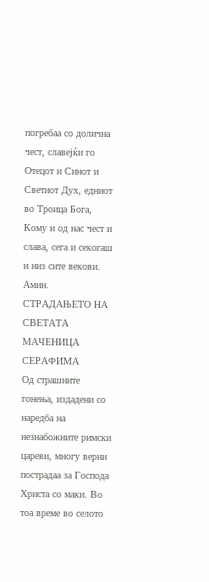погребаа со долична чест, славејќи го Отецот и Синот и Светиот Дух, едниот во Троица Бога, Кому и од нас чест и слава, сега и секогаш и низ сите векови. Амин.
СТРАДАЊЕТО НА СВЕТАТА МАЧЕНИЦА СЕРАФИМА
Од страшните гонења, издадени со наредба на незнабожните римски цареви, многу верни пострадаа за Господа Христа со маки. Во тоа време во селото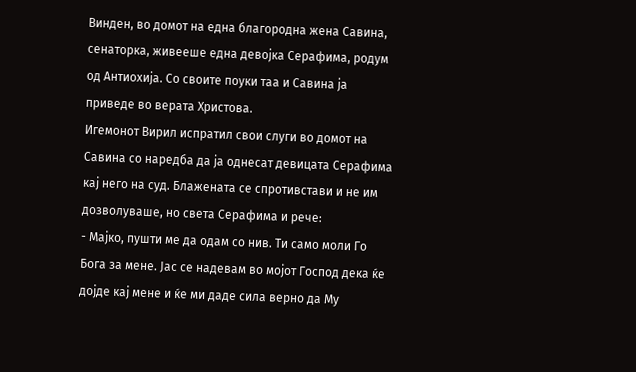Винден, во домот на една благородна жена Савина, сенаторка, живееше една девојка Серафима, родум од Антиохија. Со своите поуки таа и Савина ја приведе во верата Христова.
Игемонот Вирил испратил свои слуги во домот на Савина со наредба да ја однесат девицата Серафима кај него на суд. Блажената се спротивстави и не им дозволуваше, но света Серафима и рече:
- Мајко, пушти ме да одам со нив. Ти само моли Го Бога за мене. Јас се надевам во мојот Господ дека ќе дојде кај мене и ќе ми даде сила верно да Му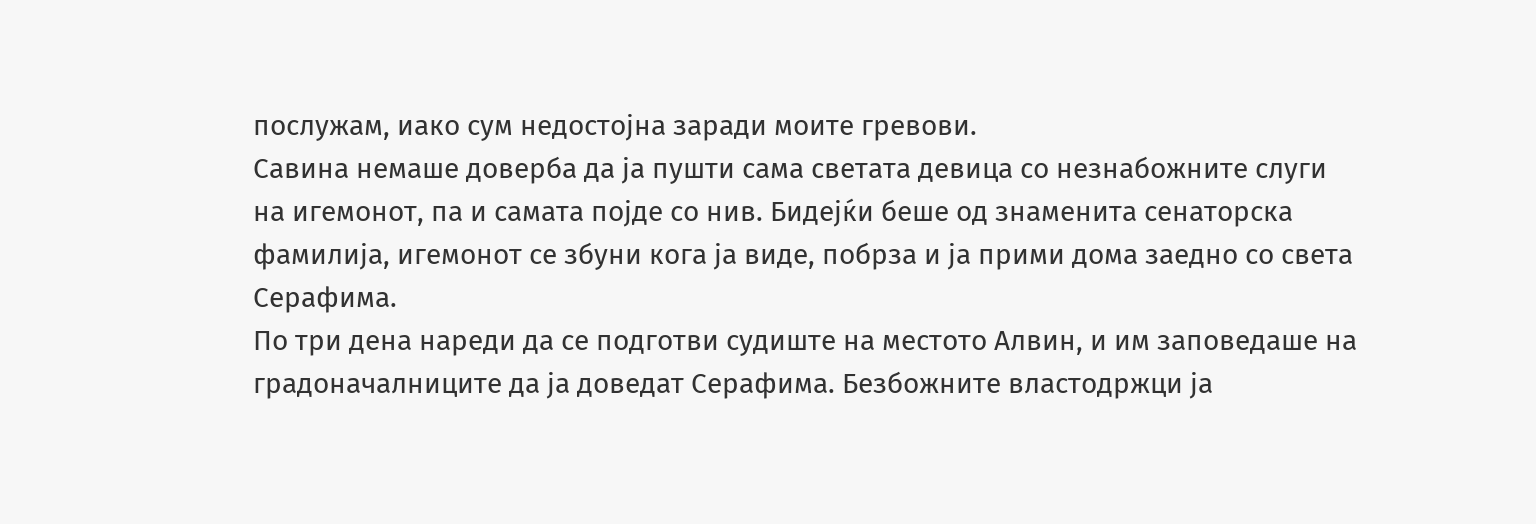послужам, иако сум недостојна заради моите гревови.
Савина немаше доверба да ја пушти сама светата девица со незнабожните слуги на игемонот, па и самата појде со нив. Бидејќи беше од знаменита сенаторска фамилија, игемонот се збуни кога ја виде, побрза и ја прими дома заедно со света Серафима.
По три дена нареди да се подготви судиште на местото Алвин, и им заповедаше на градоначалниците да ја доведат Серафима. Безбожните властодржци ја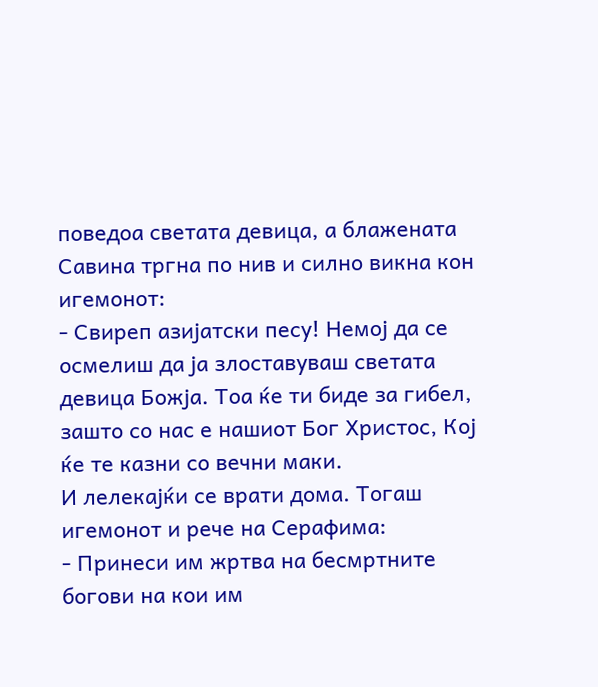поведоа светата девица, а блажената Савина тргна по нив и силно викна кон игемонот:
- Свиреп азијатски песу! Немој да се осмелиш да ја злоставуваш светата девица Божја. Тоа ќе ти биде за гибел, зашто со нас е нашиот Бог Христос, Кој ќе те казни со вечни маки.
И лелекајќи се врати дома. Тогаш игемонот и рече на Серафима:
- Принеси им жртва на бесмртните богови на кои им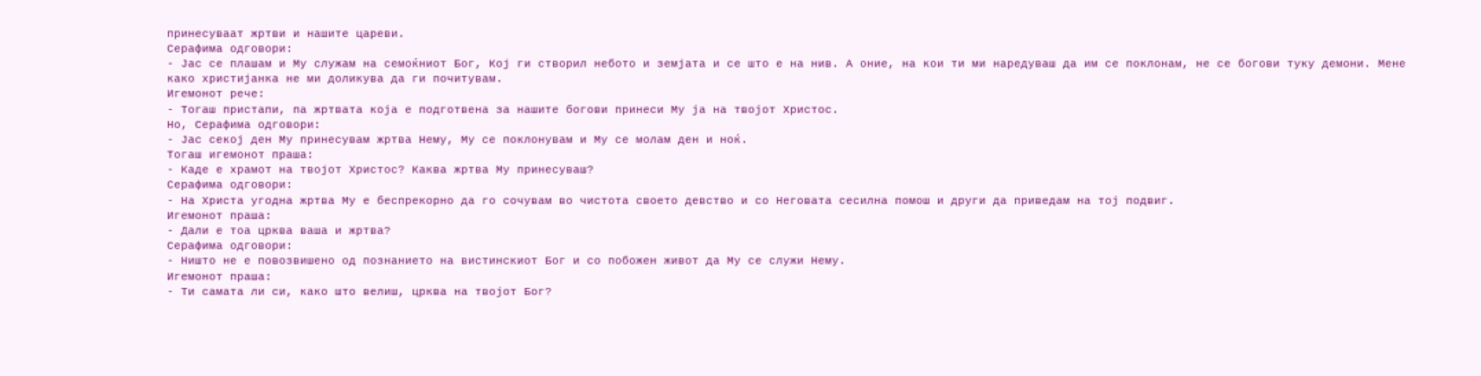принесуваат жртви и нашите цареви.
Серафима одговори:
- Јас се плашам и Му служам на семоќниот Бог, Кој ги створил небото и земјата и се што е на нив. А оние, на кои ти ми наредуваш да им се поклонам, не се богови туку демони. Мене како христијанка не ми доликува да ги почитувам.
Игемонот рече:
- Тогаш пристапи, па жртвата која е подготвена за нашите богови принеси Му ја на твојот Христос.
Но, Серафима одговори:
- Јас секој ден Му принесувам жртва Нему, Му се поклонувам и Му се молам ден и ноќ.
Тогаш игемонот праша:
- Каде е храмот на твојот Христос? Каква жртва Му принесуваш?
Серафима одговори:
- На Христа угодна жртва Му е беспрекорно да го сочувам во чистота своето девство и со Неговата сесилна помош и други да приведам на тој подвиг.
Игемонот праша:
- Дали е тоа црква ваша и жртва?
Серафима одговори:
- Ништо не е повозвишено од познанието на вистинскиот Бог и со побожен живот да Му се служи Нему.
Игемонот праша:
- Ти самата ли си, како што велиш, црква на твојот Бог?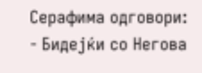Серафима одговори:
- Бидејќи со Негова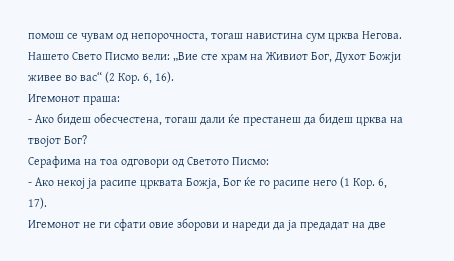помош се чувам од непорочноста, тогаш навистина сум црква Негова. Нашето Свето Писмо вели: „Вие сте храм на Живиот Бог, Духот Божји живее во вас“ (2 Кор. 6, 16).
Игемонот праша:
- Ако бидеш обесчестена, тогаш дали ќе престанеш да бидеш црква на твојот Бог?
Серафима на тоа одговори од Светото Писмо:
- Ако некој ја расипе црквата Божја, Бог ќе го расипе него (1 Кор. 6, 17).
Игемонот не ги сфати овие зборови и нареди да ја предадат на две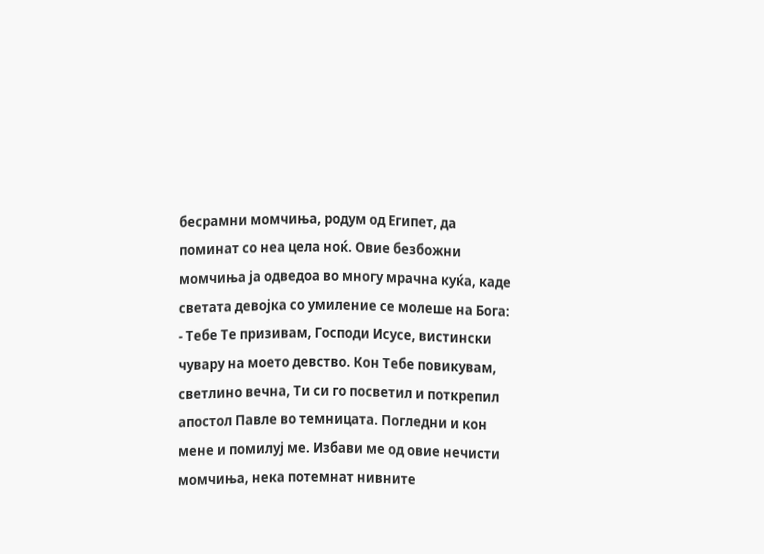бесрамни момчиња, родум од Египет, да поминат со неа цела ноќ. Овие безбожни момчиња ја одведоа во многу мрачна куќа, каде светата девојка со умиление се молеше на Бога:
- Тебе Те призивам, Господи Исусе, вистински чувару на моето девство. Кон Тебе повикувам, светлино вечна, Ти си го посветил и поткрепил апостол Павле во темницата. Погледни и кон мене и помилуј ме. Избави ме од овие нечисти момчиња, нека потемнат нивните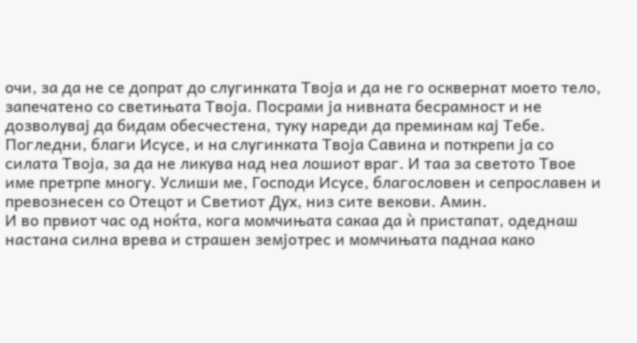очи, за да не се допрат до слугинката Твоја и да не го осквернат моето тело, запечатено со светињата Твоја. Посрами ја нивната бесрамност и не дозволувај да бидам обесчестена, туку нареди да преминам кај Тебе. Погледни, благи Исусе, и на слугинката Твоја Савина и поткрепи ја со силата Твоја, за да не ликува над неа лошиот враг. И таа за светото Твое име претрпе многу. Услиши ме, Господи Исусе, благословен и сепрославен и превознесен со Отецот и Светиот Дух, низ сите векови. Амин.
И во првиот час од ноќта, кога момчињата сакаа да ѝ пристапат, одеднаш настана силна врева и страшен земјотрес и момчињата паднаа како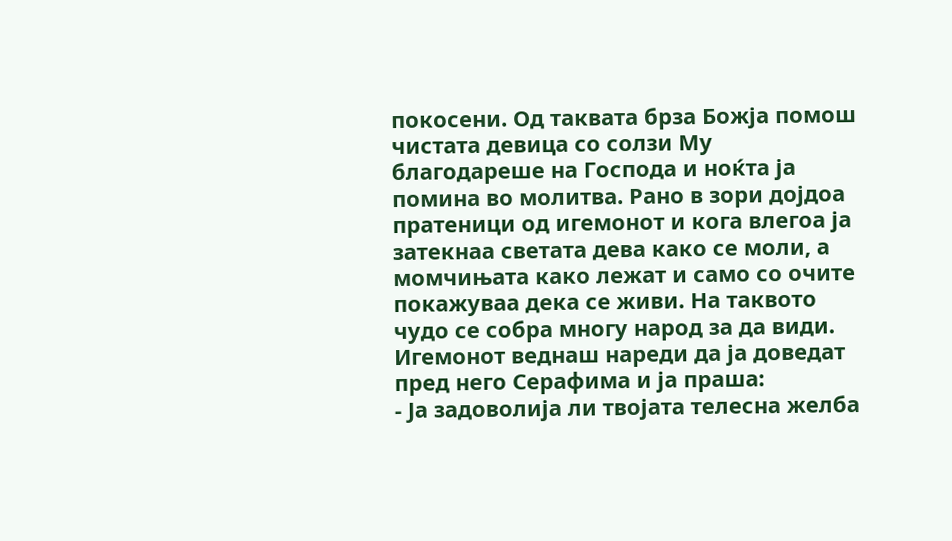покосени. Од таквата брза Божја помош чистата девица со солзи Му благодареше на Господа и ноќта ја помина во молитва. Рано в зори дојдоа пратеници од игемонот и кога влегоа ја затекнаа светата дева како се моли, а момчињата како лежат и само со очите покажуваа дека се живи. На таквото чудо се собра многу народ за да види. Игемонот веднаш нареди да ја доведат пред него Серафима и ја праша:
- Ја задоволија ли твојата телесна желба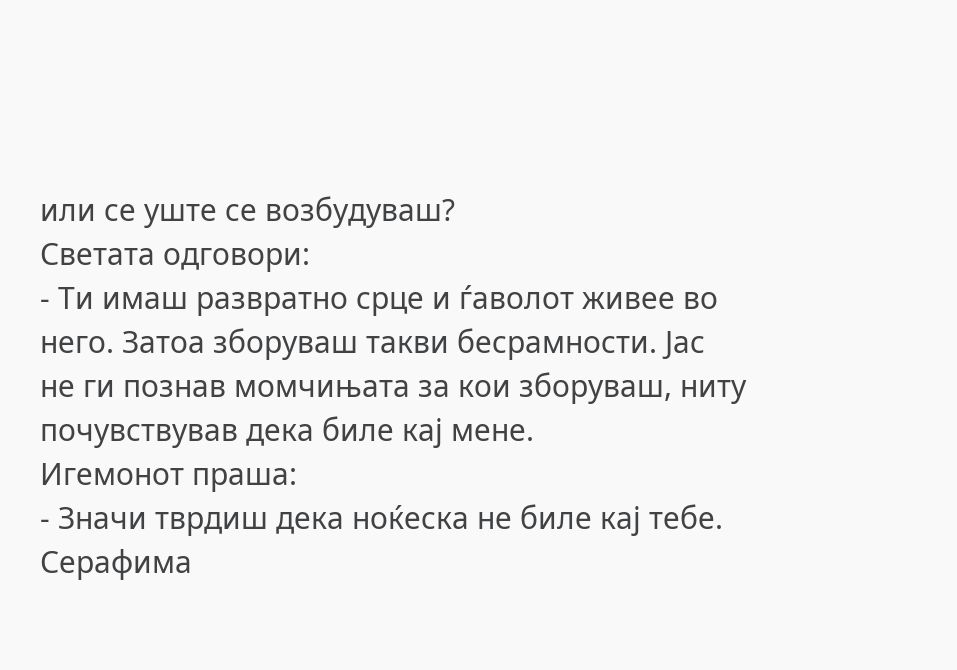или се уште се возбудуваш?
Светата одговори:
- Ти имаш развратно срце и ѓаволот живее во него. Затоа зборуваш такви бесрамности. Јас не ги познав момчињата за кои зборуваш, ниту почувствував дека биле кај мене.
Игемонот праша:
- Значи тврдиш дека ноќеска не биле кај тебе.
Серафима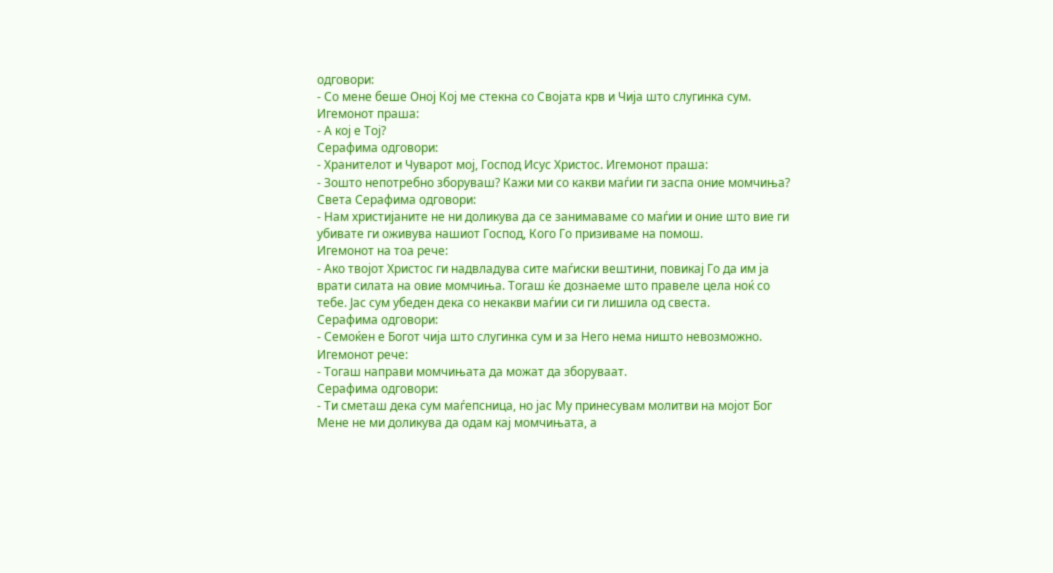одговори:
- Со мене беше Оној Кој ме стекна со Својата крв и Чија што слугинка сум.
Игемонот праша:
- А кој е Тој?
Серафима одговори:
- Хранителот и Чуварот мој, Господ Исус Христос. Игемонот праша:
- Зошто непотребно зборуваш? Кажи ми со какви маѓии ги заспа оние момчиња?
Света Серафима одговори:
- Нам христијаните не ни доликува да се занимаваме со маѓии и оние што вие ги убивате ги оживува нашиот Господ, Кого Го призиваме на помош.
Игемонот на тоа рече:
- Ако твојот Христос ги надвладува сите маѓиски вештини, повикај Го да им ја врати силата на овие момчиња. Тогаш ќе дознаеме што правеле цела ноќ со тебе. Јас сум убеден дека со некакви маѓии си ги лишила од свеста.
Серафима одговори:
- Семоќен е Богот чија што слугинка сум и за Него нема ништо невозможно.
Игемонот рече:
- Тогаш направи момчињата да можат да зборуваат.
Серафима одговори:
- Ти сметаш дека сум маѓепсница, но јас Му принесувам молитви на мојот Бог Мене не ми доликува да одам кај момчињата, а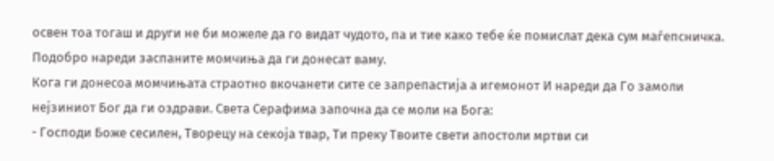освен тоа тогаш и други не би можеле да го видат чудото, па и тие како тебе ќе помислат дека сум маѓепсничка. Подобро нареди заспаните момчиња да ги донесат ваму.
Кога ги донесоа момчињата страотно вкочанети сите се запрепастија а игемонот И нареди да Го замоли нејзиниот Бог да ги оздрави. Света Серафима започна да се моли на Бога:
- Господи Боже сесилен, Творецу на секоја твар, Ти преку Твоите свети апостоли мртви си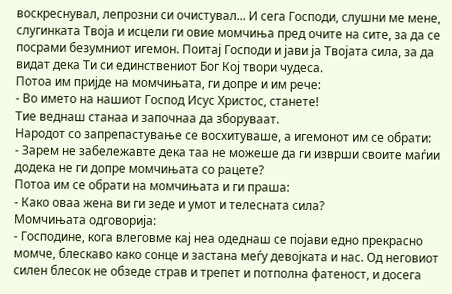воскреснувал, лепрозни си очистувал... И сега Господи, слушни ме мене, слугинката Твоја и исцели ги овие момчиња пред очите на сите, за да се посрами безумниот игемон. Поитај Господи и јави ја Твојата сила, за да видат дека Ти си единствениот Бог Кој твори чудеса.
Потоа им пријде на момчињата, ги допре и им рече:
- Во името на нашиот Господ Исус Христос, станете!
Тие веднаш станаа и започнаа да зборуваат.
Народот со запрепастување се восхитуваше, а игемонот им се обрати:
- Зарем не забележавте дека таа не можеше да ги изврши своите маѓии додека не ги допре момчињата со рацете?
Потоа им се обрати на момчињата и ги праша:
- Како оваа жена ви ги зеде и умот и телесната сила?
Момчињата одговорија:
- Господине, кога влеговме кај неа одеднаш се појави едно прекрасно момче, блескаво како сонце и застана меѓу девојката и нас. Од неговиот силен блесок не обзеде страв и трепет и потполна фатеност, и досега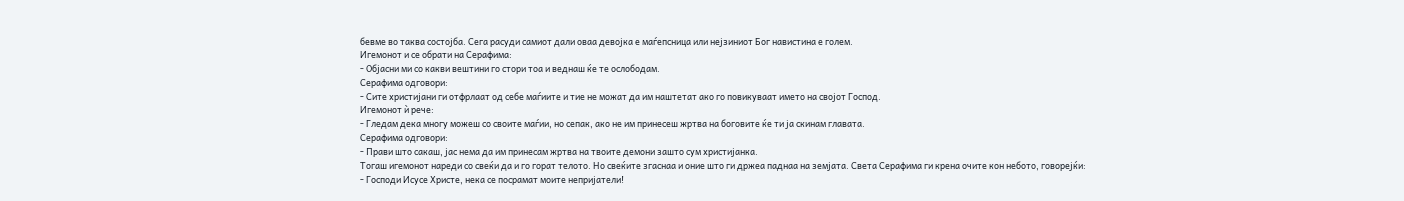бевме во таква состојба. Сега расуди самиот дали оваа девојка е маѓепсница или нејзиниот Бог навистина е голем.
Игемонот и се обрати на Серафима:
- Објасни ми со какви вештини го стори тоа и веднаш ќе те ослободам.
Серафима одговори:
- Сите христијани ги отфрлаат од себе маѓиите и тие не можат да им наштетат ако го повикуваат името на својот Господ.
Игемонот ѝ рече:
- Гледам дека многу можеш со своите маѓии, но сепак, ако не им принесеш жртва на боговите ќе ти ја скинам главата.
Серафима одговори:
- Прави што сакаш, јас нема да им принесам жртва на твоите демони зашто сум христијанка.
Тогаш игемонот нареди со свеќи да и го горат телото. Но свеќите згаснаа и оние што ги држеа паднаа на земјата. Света Серафима ги крена очите кон небото, говорејќи:
- Господи Исусе Христе, нека се посрамат моите непријатели!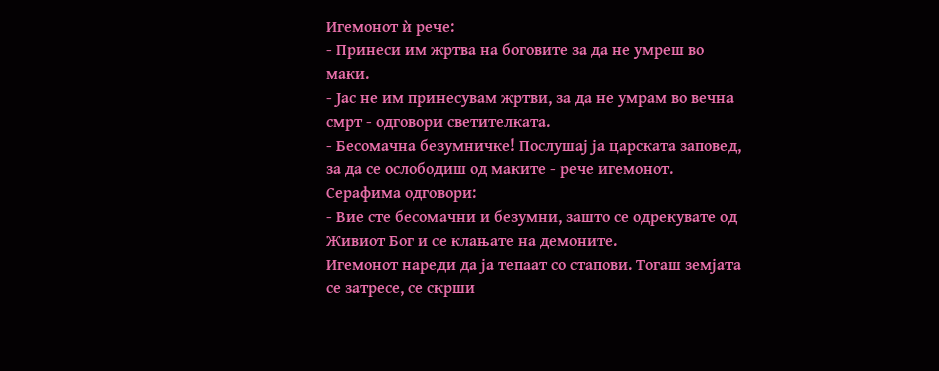Игемонот ѝ рече:
- Принеси им жртва на боговите за да не умреш во маки.
- Јас не им принесувам жртви, за да не умрам во вечна смрт - одговори светителката.
- Бесомачна безумничке! Послушај ја царската заповед, за да се ослободиш од маките - рече игемонот.
Серафима одговори:
- Вие сте бесомачни и безумни, зашто се одрекувате од Живиот Бог и се клањате на демоните.
Игемонот нареди да ја тепаат со стапови. Тогаш земјата се затресе, се скрши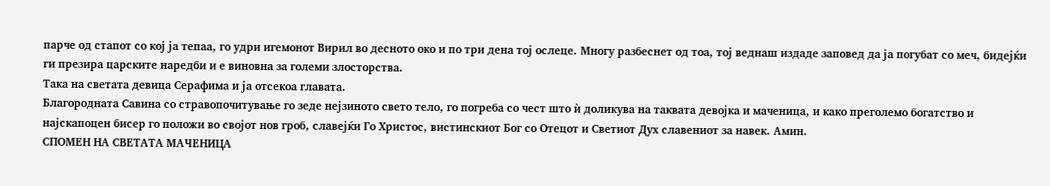парче од стапот со кој ја тепаа, го удри игемонот Вирил во десното око и по три дена тој ослеце. Многу разбеснет од тоа, тој веднаш издаде заповед да ја погубат со меч, бидејќи ги презира царските наредби и е виновна за големи злосторства.
Така на светата девица Серафима и ја отсекоа главата.
Благородната Савина со стравопочитување го зеде нејзиното свето тело, го погреба со чест што ѝ доликува на таквата девојка и маченица, и како преголемо богатство и најскапоцен бисер го положи во својот нов гроб, славејќи Го Христос, вистинскиот Бог со Отецот и Светиот Дух славениот за навек. Амин.
СПОМЕН НА СВЕТАТА МАЧЕНИЦА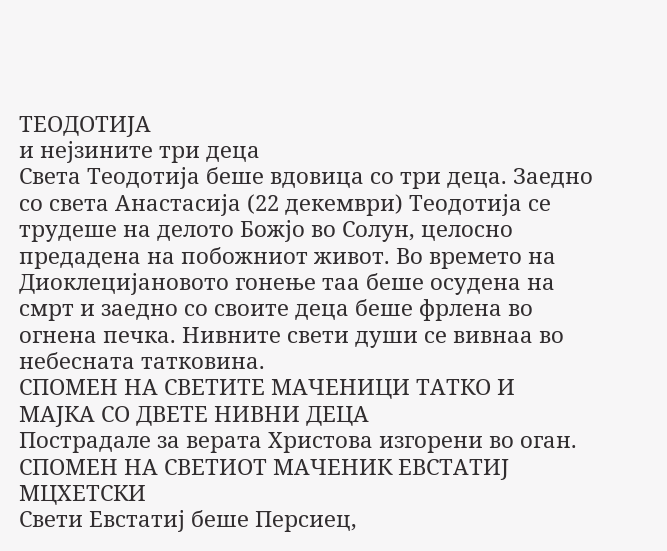ТЕОДОТИЈА
и нејзините три деца
Света Теодотија беше вдовица со три деца. Заедно со света Анастасија (22 декември) Теодотија се трудеше на делото Божјо во Солун, целосно предадена на побожниот живот. Во времето на Диоклецијановото гонење таа беше осудена на смрт и заедно со своите деца беше фрлена во огнена печка. Нивните свети души се вивнаа во небесната татковина.
СПОМЕН НА СВЕТИТЕ МАЧЕНИЦИ ТАТКО И МАЈКА СО ДВЕТЕ НИВНИ ДЕЦА
Пострадале за верата Христова изгорени во оган.
СПОМЕН НА СВЕТИОТ МАЧЕНИК ЕВСТАТИЈ МЦХЕТСКИ
Свети Евстатиј беше Персиец,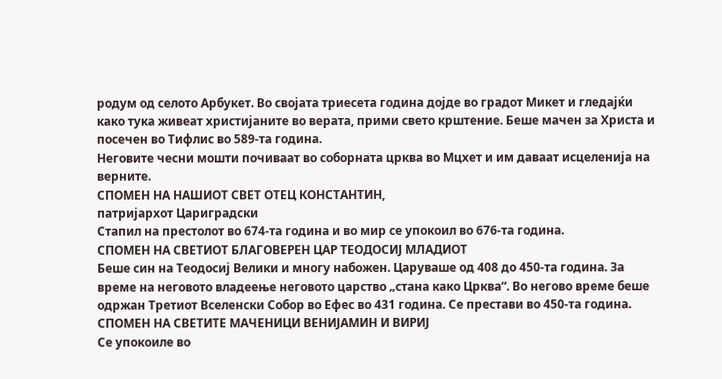родум од селото Арбукет. Во својата триесета година дојде во градот Микет и гледајќи како тука живеат христијаните во верата, прими свето крштение. Беше мачен за Христа и посечен во Тифлис во 589-та година.
Неговите чесни мошти почиваат во соборната црква во Мцхет и им даваат исцеленија на верните.
СПОМЕН НА НАШИОТ СВЕТ ОТЕЦ КОНСТАНТИН,
патријархот Цариградски
Стапил на престолот во 674-та година и во мир се упокоил во 676-та година.
СПОМЕН НА СВЕТИОТ БЛАГОВЕРЕН ЦАР ТЕОДОСИЈ МЛАДИОТ
Беше син на Теодосиј Велики и многу набожен. Царуваше од 408 до 450-та година. За време на неговото владеење неговото царство „стана како Црква“. Во негово време беше одржан Третиот Вселенски Собор во Ефес во 431 година. Се престави во 450-та година.
СПОМЕН НА СВЕТИТЕ МАЧЕНИЦИ ВЕНИЈАМИН И ВИРИЈ
Се упокоиле во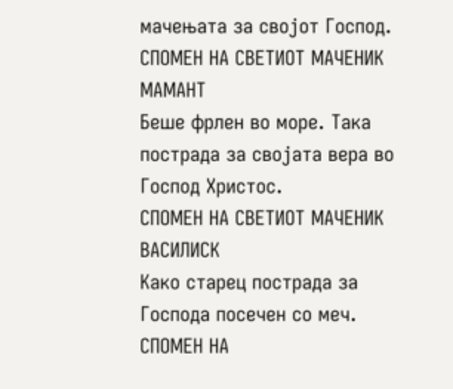мачењата за својот Господ.
СПОМЕН НА СВЕТИОТ МАЧЕНИК МАМАНТ
Беше фрлен во море. Така пострада за својата вера во Господ Христос.
СПОМЕН НА СВЕТИОТ МАЧЕНИК ВАСИЛИСК
Како старец пострада за Господа посечен со меч.
СПОМЕН НА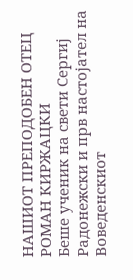НАШИОТ ПРЕПОДОБЕН ОТЕЦ РОМАН КИРЖАЦКИ
Беше ученик на свети Сергиј Радонежски и прв настојател на Воведенскиот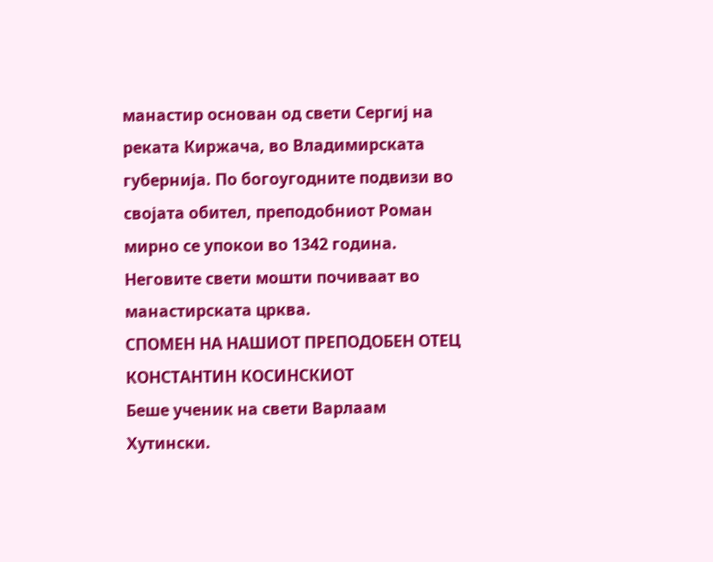манастир основан од свети Сергиј на реката Киржача, во Владимирската губернија. По богоугодните подвизи во својата обител, преподобниот Роман мирно се упокои во 1342 година. Неговите свети мошти почиваат во манастирската црква.
СПОМЕН НА НАШИОТ ПРЕПОДОБЕН ОТЕЦ КОНСТАНТИН КОСИНСКИОТ
Беше ученик на свети Варлаам Хутински.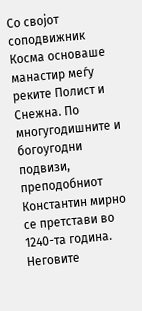Со својот соподвижник Косма основаше манастир меѓу реките Полист и Снежна. По многугодишните и богоугодни подвизи, преподобниот Константин мирно се претстави во 1240-та година. Неговите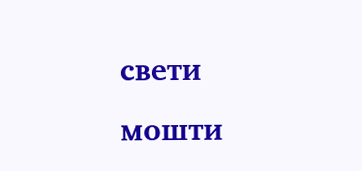свети мошти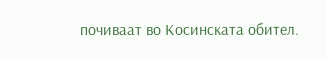почиваат во Косинската обител.